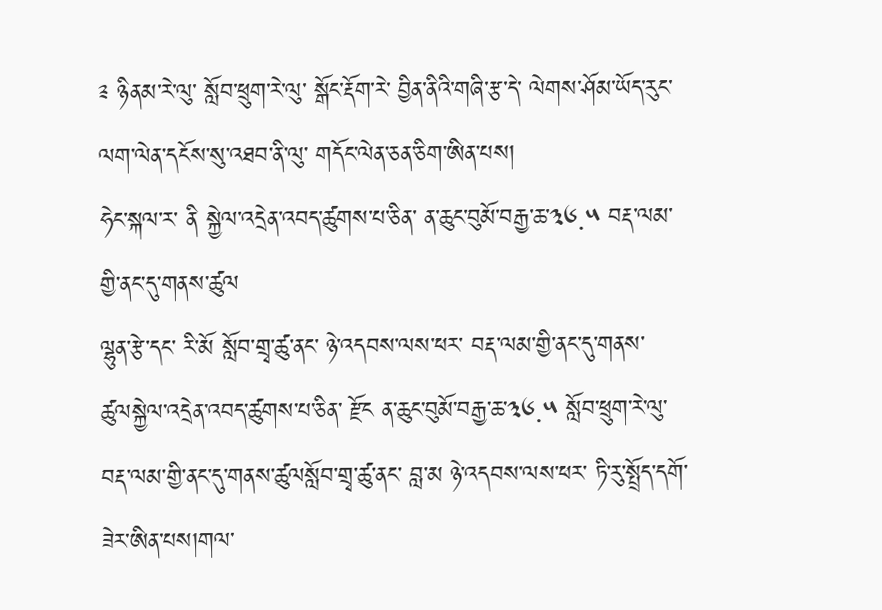༉ ཉིནམ་རེ་ལུ་ སློབ་ཕྲུག་རེ་ལུ་ སྒོང་རྡོག་རེ་ བྱིན་ནིའི་གཞི་རྩ་དེ་ ལེགས་ཤོམ་ཡོད་རུང་ ལག་ལེན་དངོས་སུ་འཐབ་ནི་ལུ་ གདོང་ལེན་ཅན་ཅིག་ཨིན་པས།
ཧེང་སྐལ་ར་ ནི སྐྱེལ་འདྲེན་འབད་ཚུགས་པ་ཅིན་ ན་ཆུང་བུམོ་བརྒྱ་ཆ་༣༦.༥ བརྡ་ལམ་གྱི་ནང་དུ་གནས་ཚུལ
ལྷུན་རྩེ་དང་ རི་མོ སློབ་གྲྭ་ཚུ་ནང་ ཉེ་འདབས་ལས་ཕར་ བརྡ་ལམ་གྱི་ནང་དུ་གནས་ཚུལསྐྱེལ་འདྲེན་འབད་ཚུགས་པ་ཅིན་ རྫོང ན་ཆུང་བུམོ་བརྒྱ་ཆ་༣༦.༥ སློབ་ཕྲུག་རེ་ལུ་ བརྡ་ལམ་གྱི་ནང་དུ་གནས་ཚུལསློབ་གྲྭ་ཚུ་ནང་ བླ་མ ཉེ་འདབས་ལས་ཕར་ ཏི་རུ་སྤྲོད་དགོ་ཟེར་ཨིན་པས།གལ་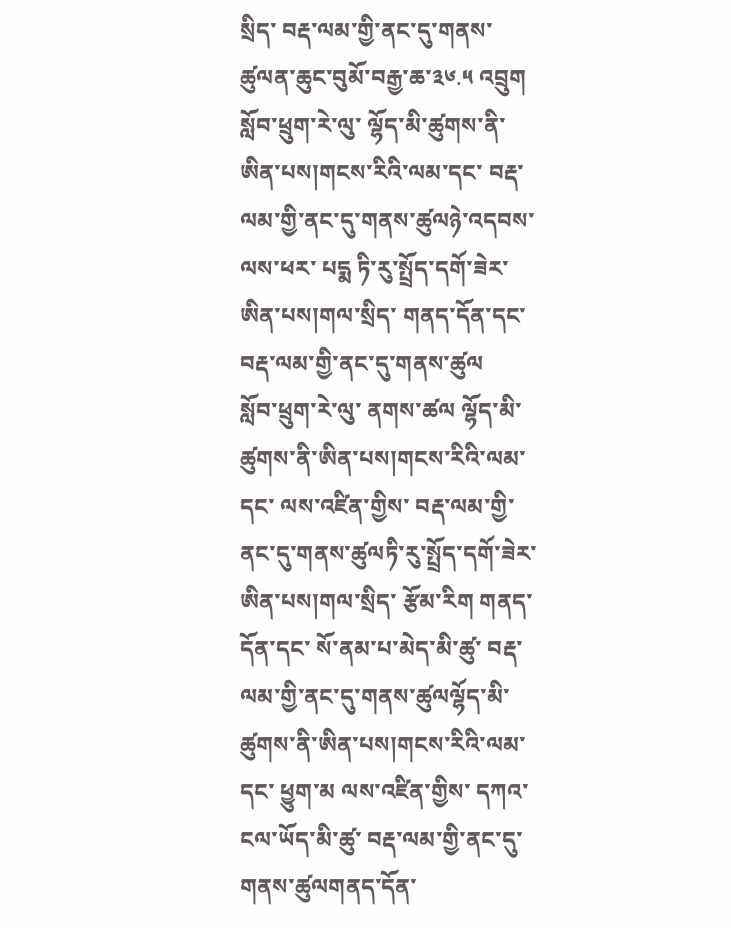སྲིད་ བརྡ་ལམ་གྱི་ནང་དུ་གནས་ཚུལན་ཆུང་བུམོ་བརྒྱ་ཆ་༣༦.༥ འབྲུག སློབ་ཕྲུག་རེ་ལུ་ ལྷོད་མི་ཚུགས་ནི་ཨིན་པས།གངས་རིའི་ལམ་དང་ བརྡ་ལམ་གྱི་ནང་དུ་གནས་ཚུལཉེ་འདབས་ལས་ཕར་ པདྨ ཏི་རུ་སྤྲོད་དགོ་ཟེར་ཨིན་པས།གལ་སྲིད་ གནད་དོན་དང་ བརྡ་ལམ་གྱི་ནང་དུ་གནས་ཚུལ
སློབ་ཕྲུག་རེ་ལུ་ ནགས་ཚལ ལྷོད་མི་ཚུགས་ནི་ཨིན་པས།གངས་རིའི་ལམ་དང་ ལས་འཛིན་གྱིས་ བརྡ་ལམ་གྱི་ནང་དུ་གནས་ཚུལཏི་རུ་སྤྲོད་དགོ་ཟེར་ཨིན་པས།གལ་སྲིད་ རྩོམ་རིག གནད་དོན་དང་ སོ་ནམ་པ་མེད་མི་ཚུ་ བརྡ་ལམ་གྱི་ནང་དུ་གནས་ཚུལལྷོད་མི་ཚུགས་ནི་ཨིན་པས།གངས་རིའི་ལམ་དང་ ཕྱུག་མ ལས་འཛིན་གྱིས་ དཀའ་ངལ་ཡོད་མི་ཚུ་ བརྡ་ལམ་གྱི་ནང་དུ་གནས་ཚུལགནད་དོན་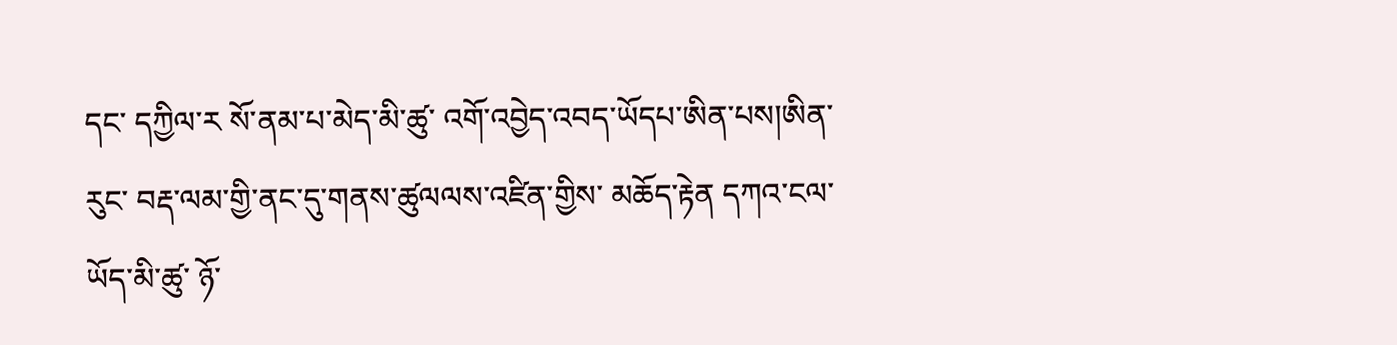དང་ དཀྱིལ་ར སོ་ནམ་པ་མེད་མི་ཚུ་ འགོ་འབྱེད་འབད་ཡོདཔ་ཨིན་པས།ཨིན་རུང་ བརྡ་ལམ་གྱི་ནང་དུ་གནས་ཚུལལས་འཛིན་གྱིས་ མཆོད་རྟེན དཀའ་ངལ་ཡོད་མི་ཚུ་ ཉོ་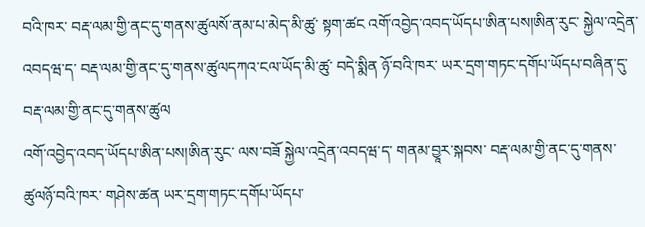བའི་ཁར་ བརྡ་ལམ་གྱི་ནང་དུ་གནས་ཚུལསོ་ནམ་པ་མེད་མི་ཚུ་ སྟག་ཚང འགོ་འབྱེད་འབད་ཡོདཔ་ཨིན་པས།ཨིན་རུང་ སྐྱེལ་འདྲེན་འབདཝ་ད་ བརྡ་ལམ་གྱི་ནང་དུ་གནས་ཚུལདཀའ་ངལ་ཡོད་མི་ཚུ་ བདེ་སྨིན ཉོ་བའི་ཁར་ ཡར་དྲག་གཏང་དགོཔ་ཡོདཔ་བཞིན་དུ་ བརྡ་ལམ་གྱི་ནང་དུ་གནས་ཚུལ
འགོ་འབྱེད་འབད་ཡོདཔ་ཨིན་པས།ཨིན་རུང་ ལས་བཟོ སྐྱེལ་འདྲེན་འབདཝ་ད་ གནམ་བྱཱར་སྐབས་ བརྡ་ལམ་གྱི་ནང་དུ་གནས་ཚུལཉོ་བའི་ཁར་ གཤེས་ཚན ཡར་དྲག་གཏང་དགོཔ་ཡོདཔ་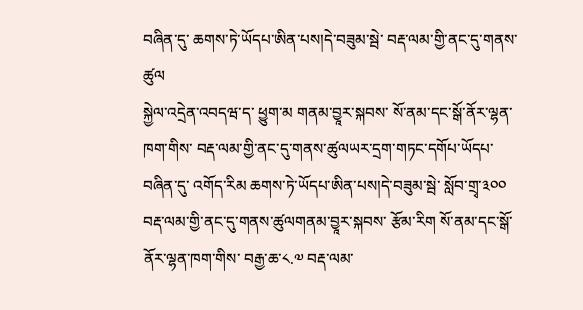བཞིན་དུ་ ཆགས་ཏེ་ཡོདཔ་ཨིན་པས།དེ་བཟུམ་སྦེ་ བརྡ་ལམ་གྱི་ནང་དུ་གནས་ཚུལ
སྐྱེལ་འདྲེན་འབདཝ་ད་ ཕྱུག་མ གནམ་བྱཱར་སྐབས་ སོ་ནམ་དང་སྒོ་ནོར་ལྷན་ཁག་གིས་ བརྡ་ལམ་གྱི་ནང་དུ་གནས་ཚུལཡར་དྲག་གཏང་དགོཔ་ཡོདཔ་བཞིན་དུ་ འགོད་རིམ ཆགས་ཏེ་ཡོདཔ་ཨིན་པས།དེ་བཟུམ་སྦེ་ སློབ་གྲྭ་༣༠༠ བརྡ་ལམ་གྱི་ནང་དུ་གནས་ཚུལགནམ་བྱཱར་སྐབས་ རྩོམ་རིག སོ་ནམ་དང་སྒོ་ནོར་ལྷན་ཁག་གིས་ བརྒྱ་ཆ་༨.༧ བརྡ་ལམ་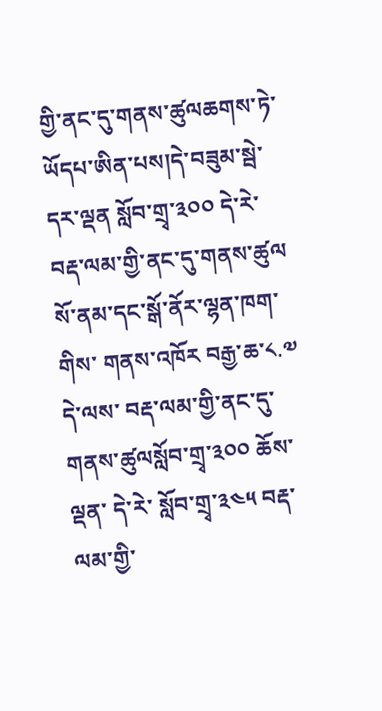གྱི་ནང་དུ་གནས་ཚུལཆགས་ཏེ་ཡོདཔ་ཨིན་པས།དེ་བཟུམ་སྦེ་ དར་ལྡན སློབ་གྲྭ་༣༠༠ དེ་རེ་ བརྡ་ལམ་གྱི་ནང་དུ་གནས་ཚུལ
སོ་ནམ་དང་སྒོ་ནོར་ལྷན་ཁག་གིས་ གནས་འཁོར བརྒྱ་ཆ་༨.༧ དེ་ལས་ བརྡ་ལམ་གྱི་ནང་དུ་གནས་ཚུལསློབ་གྲྭ་༣༠༠ ཆོས་ལྡན་ དེ་རེ་ སློབ་གྲྭ་༣༤༥ བརྡ་ལམ་གྱི་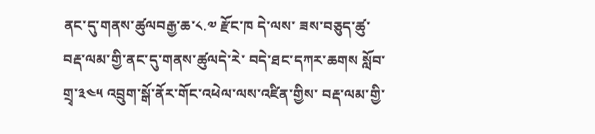ནང་དུ་གནས་ཚུལབརྒྱ་ཆ་༨.༧ རྫོང་ཁ དེ་ལས་ ཟས་བཅུད་ཚུ་ བརྡ་ལམ་གྱི་ནང་དུ་གནས་ཚུལདེ་རེ་ བདེ་ཐང་དཀར་ཆགས སློབ་གྲྭ་༣༤༥ འབྲུག་སྒོ་ནོར་གོང་འཕེལ་ལས་འཛིན་གྱིས་ བརྡ་ལམ་གྱི་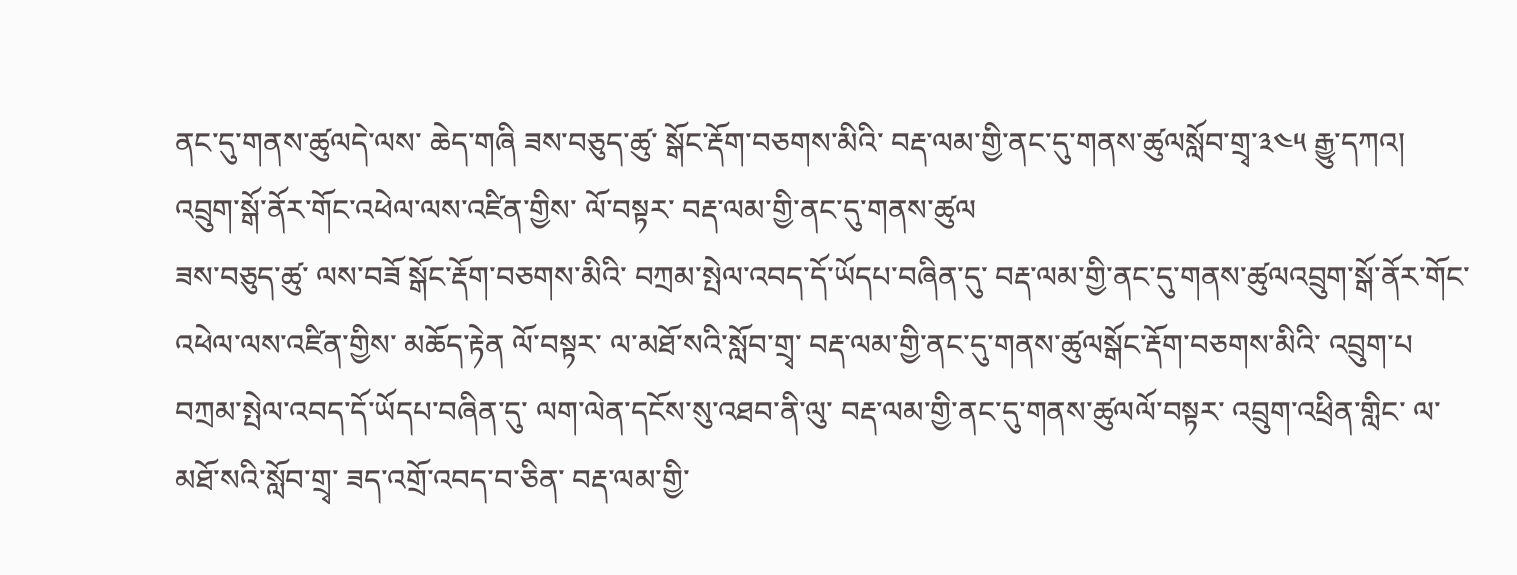ནང་དུ་གནས་ཚུལདེ་ལས་ ཆེད་གཞི ཟས་བཅུད་ཚུ་ སྒོང་རྡོག་བཅགས་མིའི་ བརྡ་ལམ་གྱི་ནང་དུ་གནས་ཚུལསློབ་གྲྭ་༣༤༥ རྒྱུ་དཀའ། འབྲུག་སྒོ་ནོར་གོང་འཕེལ་ལས་འཛིན་གྱིས་ ལོ་བསྟར་ བརྡ་ལམ་གྱི་ནང་དུ་གནས་ཚུལ
ཟས་བཅུད་ཚུ་ ལས་བཟོ སྒོང་རྡོག་བཅགས་མིའི་ བཀྲམ་སྤེལ་འབད་དོ་ཡོདཔ་བཞིན་དུ་ བརྡ་ལམ་གྱི་ནང་དུ་གནས་ཚུལའབྲུག་སྒོ་ནོར་གོང་འཕེལ་ལས་འཛིན་གྱིས་ མཆོད་རྟེན ལོ་བསྟར་ ལ་མཐོ་སའི་སློབ་གྲྭ་ བརྡ་ལམ་གྱི་ནང་དུ་གནས་ཚུལསྒོང་རྡོག་བཅགས་མིའི་ འབྲུག་པ བཀྲམ་སྤེལ་འབད་དོ་ཡོདཔ་བཞིན་དུ་ ལག་ལེན་དངོས་སུ་འཐབ་ནི་ལུ་ བརྡ་ལམ་གྱི་ནང་དུ་གནས་ཚུལལོ་བསྟར་ འབྲུག་འཕྲིན་གླིང་ ལ་མཐོ་སའི་སློབ་གྲྭ་ ཟད་འགྲོ་འབད་བ་ཅིན་ བརྡ་ལམ་གྱི་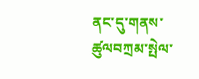ནང་དུ་གནས་ཚུལབཀྲམ་སྤེལ་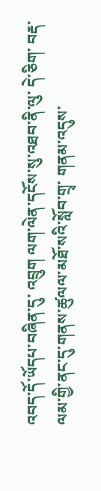འབད་དོ་ཡོདཔ་བཞིན་དུ་ འབྲུག ལག་ལེན་དངོས་སུ་འཐབ་ནི་ལུ་ དེ་ཅིག་ བརྡ་ལམ་གྱི་ནང་དུ་གནས་ཚུལལ་མཐོ་སའི་སློབ་གྲྭ་ གནམ་འདུས་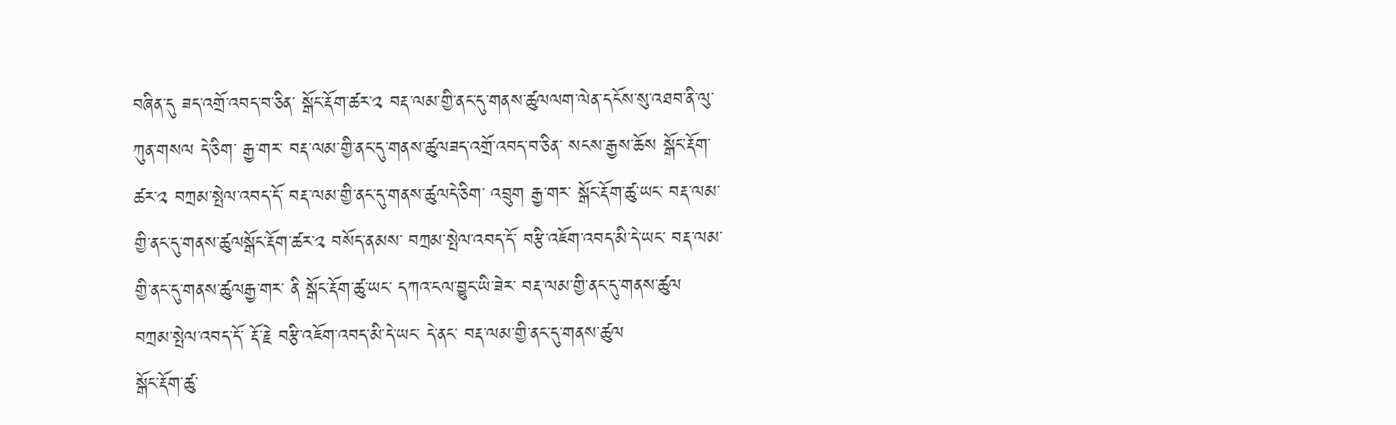བཞིན་དུ ཟད་འགྲོ་འབད་བ་ཅིན་ སྒོང་རྡོག་ཚར་༢ བརྡ་ལམ་གྱི་ནང་དུ་གནས་ཚུལལག་ལེན་དངོས་སུ་འཐབ་ནི་ལུ་ ཀུན་གསལ དེ་ཅིག་ རྒྱ་གར་ བརྡ་ལམ་གྱི་ནང་དུ་གནས་ཚུལཟད་འགྲོ་འབད་བ་ཅིན་ སངས་རྒྱས་ཆོས སྒོང་རྡོག་ཚར་༢ བཀྲམ་སྤེལ་འབད་དོ་ བརྡ་ལམ་གྱི་ནང་དུ་གནས་ཚུལདེ་ཅིག་ འབྲུག རྒྱ་གར་ སྒོང་རྡོག་ཚུ་ཡང་ བརྡ་ལམ་གྱི་ནང་དུ་གནས་ཚུལསྒོང་རྡོག་ཚར་༢ བསོད་ནམས་ བཀྲམ་སྤེལ་འབད་དོ་ བརྩི་འཇོག་འབད་མི་དེ་ཡང་ བརྡ་ལམ་གྱི་ནང་དུ་གནས་ཚུལརྒྱ་གར་ ནི སྒོང་རྡོག་ཚུ་ཡང་ དཀའ་ངལ་བྱུང་ཡི་ཟེར་ བརྡ་ལམ་གྱི་ནང་དུ་གནས་ཚུལ
བཀྲམ་སྤེལ་འབད་དོ་ རྡོ་རྗེ བརྩི་འཇོག་འབད་མི་དེ་ཡང་ དེ་ནང་ བརྡ་ལམ་གྱི་ནང་དུ་གནས་ཚུལ
སྒོང་རྡོག་ཚུ་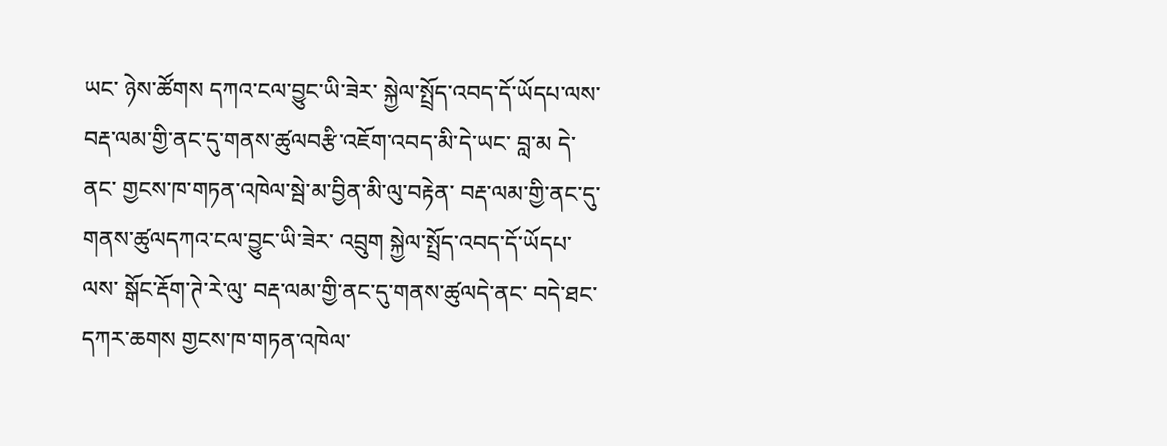ཡང་ ཉེས་ཚོགས དཀའ་ངལ་བྱུང་ཡི་ཟེར་ སྐྱེལ་སྤྲོད་འབད་དོ་ཡོདཔ་ལས་ བརྡ་ལམ་གྱི་ནང་དུ་གནས་ཚུལབརྩི་འཇོག་འབད་མི་དེ་ཡང་ བླ་མ དེ་ནང་ གྱངས་ཁ་གཏན་འཁེལ་སྦེ་མ་བྱིན་མི་ལུ་བརྟེན་ བརྡ་ལམ་གྱི་ནང་དུ་གནས་ཚུལདཀའ་ངལ་བྱུང་ཡི་ཟེར་ འབྲུག སྐྱེལ་སྤྲོད་འབད་དོ་ཡོདཔ་ལས་ སྒོང་རྡོག་ཊེ་རེ་ལུ་ བརྡ་ལམ་གྱི་ནང་དུ་གནས་ཚུལདེ་ནང་ བདེ་ཐང་དཀར་ཆགས གྱངས་ཁ་གཏན་འཁེལ་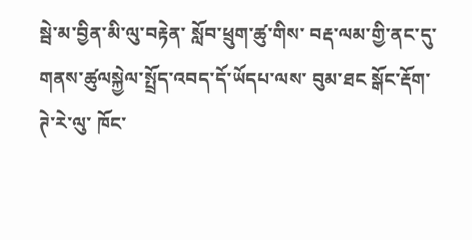སྦེ་མ་བྱིན་མི་ལུ་བརྟེན་ སློབ་ཕྲུག་ཚུ་གིས་ བརྡ་ལམ་གྱི་ནང་དུ་གནས་ཚུལསྐྱེལ་སྤྲོད་འབད་དོ་ཡོདཔ་ལས་ བུམ་ཐང སྒོང་རྡོག་ཊེ་རེ་ལུ་ ཁོང་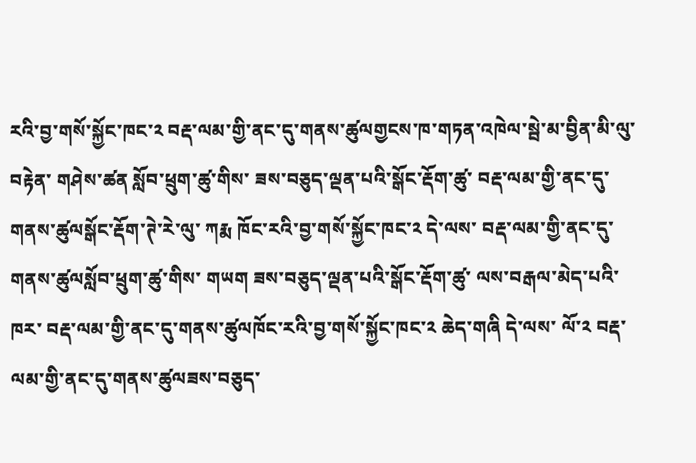རའི་བྱ་གསོ་སྐྱོང་ཁང་༢ བརྡ་ལམ་གྱི་ནང་དུ་གནས་ཚུལགྱངས་ཁ་གཏན་འཁེལ་སྦེ་མ་བྱིན་མི་ལུ་བརྟེན་ གཤེས་ཚན སློབ་ཕྲུག་ཚུ་གིས་ ཟས་བཅུད་ལྡན་པའི་སྒོང་རྡོག་ཚུ་ བརྡ་ལམ་གྱི་ནང་དུ་གནས་ཚུལསྒོང་རྡོག་ཊེ་རེ་ལུ་ ཀརྨ ཁོང་རའི་བྱ་གསོ་སྐྱོང་ཁང་༢ དེ་ལས་ བརྡ་ལམ་གྱི་ནང་དུ་གནས་ཚུལསློབ་ཕྲུག་ཚུ་གིས་ གཡག ཟས་བཅུད་ལྡན་པའི་སྒོང་རྡོག་ཚུ་ ལས་བརྒལ་མེད་པའི་ཁར་ བརྡ་ལམ་གྱི་ནང་དུ་གནས་ཚུལཁོང་རའི་བྱ་གསོ་སྐྱོང་ཁང་༢ ཆེད་གཞི དེ་ལས་ ལོ་༢ བརྡ་ལམ་གྱི་ནང་དུ་གནས་ཚུལཟས་བཅུད་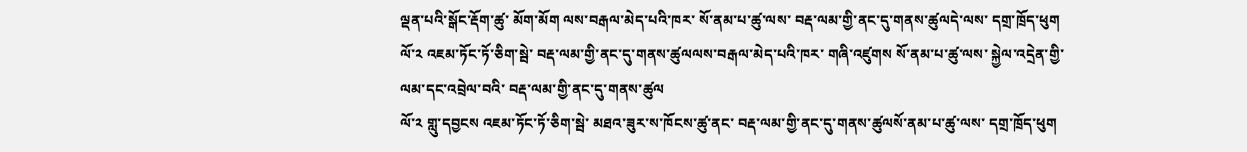ལྡན་པའི་སྒོང་རྡོག་ཚུ་ མོག་མོག ལས་བརྒལ་མེད་པའི་ཁར་ སོ་ནམ་པ་ཚུ་ལས་ བརྡ་ལམ་གྱི་ནང་དུ་གནས་ཚུལདེ་ལས་ དགྲ་ཁྲོད་ཕུག ལོ་༢ འཇམ་ཏོང་ཏོ་ཅིག་སྦེ་ བརྡ་ལམ་གྱི་ནང་དུ་གནས་ཚུལལས་བརྒལ་མེད་པའི་ཁར་ གཞི་འཛུགས སོ་ནམ་པ་ཚུ་ལས་ སྐྱེལ་འདྲེན་གྱི་ལམ་དང་འབྲེལ་བའི་ བརྡ་ལམ་གྱི་ནང་དུ་གནས་ཚུལ
ལོ་༢ གླུ་དབྱངས འཇམ་ཏོང་ཏོ་ཅིག་སྦེ་ མཐའ་ཟུར་ས་ཁོངས་ཚུ་ནང་ བརྡ་ལམ་གྱི་ནང་དུ་གནས་ཚུལསོ་ནམ་པ་ཚུ་ལས་ དགྲ་ཁྲོད་ཕུག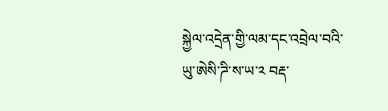སྐྱེལ་འདྲེན་གྱི་ལམ་དང་འབྲེལ་བའི་ ཡུ་ཨེསི་ཌི་ས་ཡ་༢ བརྡ་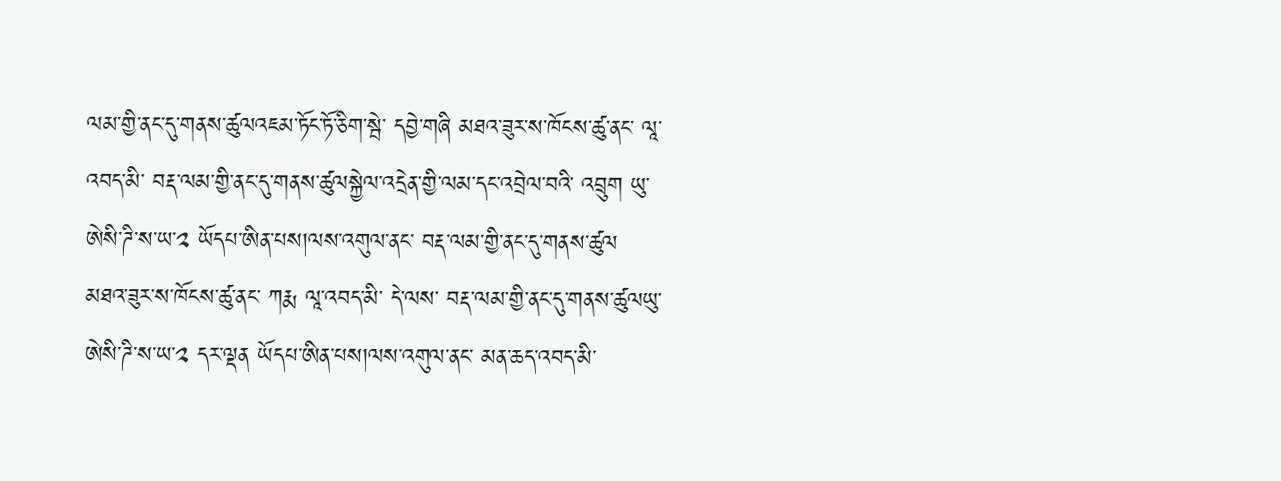ལམ་གྱི་ནང་དུ་གནས་ཚུལའཇམ་ཏོང་ཏོ་ཅིག་སྦེ་ དབྱེ་གཞི མཐའ་ཟུར་ས་ཁོངས་ཚུ་ནང་ ལཱ་འབད་མི་ བརྡ་ལམ་གྱི་ནང་དུ་གནས་ཚུལསྐྱེལ་འདྲེན་གྱི་ལམ་དང་འབྲེལ་བའི་ འབྲུག ཡུ་ཨེསི་ཌི་ས་ཡ་༢ ཡོདཔ་ཨིན་པས།ལས་འགུལ་ནང་ བརྡ་ལམ་གྱི་ནང་དུ་གནས་ཚུལ
མཐའ་ཟུར་ས་ཁོངས་ཚུ་ནང་ ཀརྨ ལཱ་འབད་མི་ དེ་ལས་ བརྡ་ལམ་གྱི་ནང་དུ་གནས་ཚུལཡུ་ཨེསི་ཌི་ས་ཡ་༢ དར་ལྡན ཡོདཔ་ཨིན་པས།ལས་འགུལ་ནང་ མན་ཆད་འབད་མི་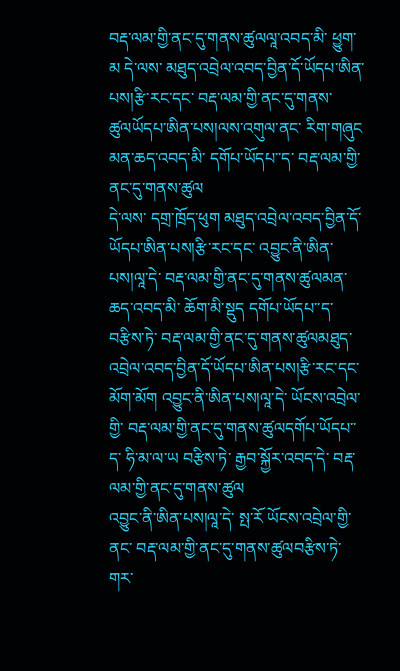བརྡ་ལམ་གྱི་ནང་དུ་གནས་ཚུལལཱ་འབད་མི་ ཕྱུག་མ དེ་ལས་ མཐུད་འབྲེལ་འབད་བྱིན་དོ་ཡོདཔ་ཨིན་པས།རྩི་རང་དང་ བརྡ་ལམ་གྱི་ནང་དུ་གནས་ཚུལཡོདཔ་ཨིན་པས།ལས་འགུལ་ནང་ རིག་གཞུང མན་ཆད་འབད་མི་ དགོཔ་ཡོདཔ་་ད་ བརྡ་ལམ་གྱི་ནང་དུ་གནས་ཚུལ
དེ་ལས་ དགྲ་ཁྲོད་ཕུག མཐུད་འབྲེལ་འབད་བྱིན་དོ་ཡོདཔ་ཨིན་པས།རྩི་རང་དང་ འབྱུང་ནི་ཨིན་པས།ལཱ་དེ་ བརྡ་ལམ་གྱི་ནང་དུ་གནས་ཚུལམན་ཆད་འབད་མི་ ཆོག་མི་སྡུད དགོཔ་ཡོདཔ་་ད་ བརྩིས་ཏེ་ བརྡ་ལམ་གྱི་ནང་དུ་གནས་ཚུལམཐུད་འབྲེལ་འབད་བྱིན་དོ་ཡོདཔ་ཨིན་པས།རྩི་རང་དང་ མོག་མོག འབྱུང་ནི་ཨིན་པས།ལཱ་དེ་ ཡོངས་འབྲེལ་གྱི་ བརྡ་ལམ་གྱི་ནང་དུ་གནས་ཚུལདགོཔ་ཡོདཔ་་ད་ ཧི་མ་ལ་ཡ བརྩིས་ཏེ་ རྒྱབ་སྐྱོར་འབད་དེ་ བརྡ་ལམ་གྱི་ནང་དུ་གནས་ཚུལ
འབྱུང་ནི་ཨིན་པས།ལཱ་དེ་ སྤ་རོ ཡོངས་འབྲེལ་གྱི་ ནང་ བརྡ་ལམ་གྱི་ནང་དུ་གནས་ཚུལབརྩིས་ཏེ་ གར་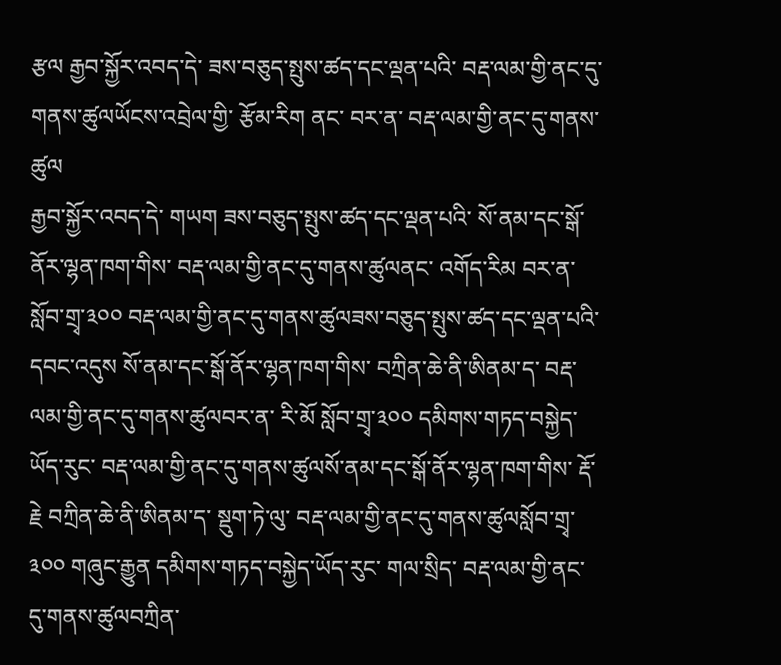རྩལ རྒྱབ་སྐྱོར་འབད་དེ་ ཟས་བཅུད་སྤུས་ཚད་དང་ལྡན་པའི་ བརྡ་ལམ་གྱི་ནང་དུ་གནས་ཚུལཡོངས་འབྲེལ་གྱི་ རྩོམ་རིག ནང་ བར་ན་ བརྡ་ལམ་གྱི་ནང་དུ་གནས་ཚུལ
རྒྱབ་སྐྱོར་འབད་དེ་ གཡག ཟས་བཅུད་སྤུས་ཚད་དང་ལྡན་པའི་ སོ་ནམ་དང་སྒོ་ནོར་ལྷན་ཁག་གིས་ བརྡ་ལམ་གྱི་ནང་དུ་གནས་ཚུལནང་ འགོད་རིམ བར་ན་ སློབ་གྲྭ་༣༠༠ བརྡ་ལམ་གྱི་ནང་དུ་གནས་ཚུལཟས་བཅུད་སྤུས་ཚད་དང་ལྡན་པའི་ དབང་འདུས སོ་ནམ་དང་སྒོ་ནོར་ལྷན་ཁག་གིས་ བཀྲིན་ཆེ་ནི་ཨིནམ་ད་ བརྡ་ལམ་གྱི་ནང་དུ་གནས་ཚུལབར་ན་ རི་མོ སློབ་གྲྭ་༣༠༠ དམིགས་གཏད་བསྐྱེད་ཡོད་རུང་ བརྡ་ལམ་གྱི་ནང་དུ་གནས་ཚུལསོ་ནམ་དང་སྒོ་ནོར་ལྷན་ཁག་གིས་ རྡོ་རྗེ བཀྲིན་ཆེ་ནི་ཨིནམ་ད་ སྡུག་ཏེ་ལུ་ བརྡ་ལམ་གྱི་ནང་དུ་གནས་ཚུལསློབ་གྲྭ་༣༠༠ གཞུང་རྒྱུན དམིགས་གཏད་བསྐྱེད་ཡོད་རུང་ གལ་སྲིད་ བརྡ་ལམ་གྱི་ནང་དུ་གནས་ཚུལབཀྲིན་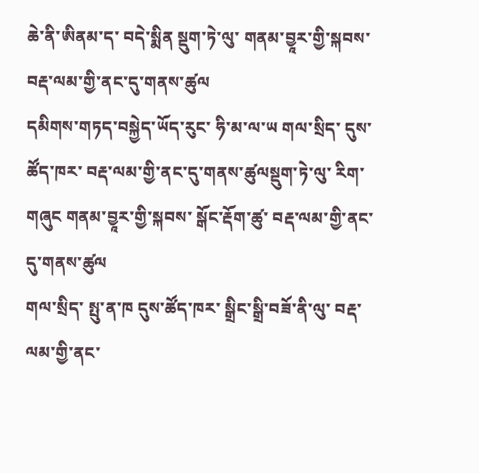ཆེ་ནི་ཨིནམ་ད་ བདེ་སྨིན སྡུག་ཏེ་ལུ་ གནམ་བྱཱར་གྱི་སྐབས་ བརྡ་ལམ་གྱི་ནང་དུ་གནས་ཚུལ
དམིགས་གཏད་བསྐྱེད་ཡོད་རུང་ ཧི་མ་ལ་ཡ གལ་སྲིད་ དུས་ཚོད་ཁར་ བརྡ་ལམ་གྱི་ནང་དུ་གནས་ཚུལསྡུག་ཏེ་ལུ་ རིག་གཞུང གནམ་བྱཱར་གྱི་སྐབས་ སྒོང་རྡོག་ཚུ་ བརྡ་ལམ་གྱི་ནང་དུ་གནས་ཚུལ
གལ་སྲིད་ སྤུ་ན་ཁ དུས་ཚོད་ཁར་ སྒྲིང་སྒྲི་བཟོ་ནི་ལུ་ བརྡ་ལམ་གྱི་ནང་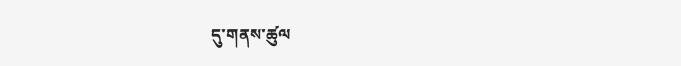དུ་གནས་ཚུལ